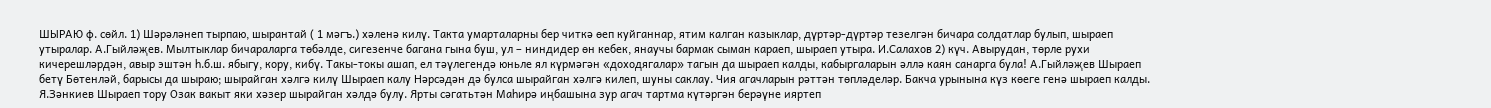ШЫРАЮ ф. сөйл. 1) Шәрәләнеп тырпаю, шырантай ( 1 мәгъ.) хәленә килү. Такта умарталарны бер читкә өеп куйганнар, ятим калган казыклар, дүртәр-дүртәр тезелгән бичара солдатлар булып, шыраеп утыралар. А.Гыйләҗев. Мылтыклар бичараларга төбәлде, сигезенче багана гына буш, ул – ниндидер өн кебек, янаучы бармак сыман караеп, шыраеп утыра. И.Салахов 2) күч. Авырудан, төрле рухи кичерешләрдән, авыр эштән һ.б.ш. ябыгу, кору, кибү. Такы-токы ашап, ел тәүлегендә юньле ял күрмәгән «доходягалар» тагын да шыраеп калды, кабыргаларын әллә каян санарга була! А.Гыйләҗев Шыраеп бетү Бөтенләй, барысы да шыраю; шырайган хәлгә килү Шыраеп калу Нәрсәдән дә булса шырайган хәлгә килеп, шуны саклау. Чия агачларын рәттән төпләделәр. Бакча урынына күз көеге генә шыраеп калды. Я.Зәнкиев Шыраеп тору Озак вакыт яки хәзер шырайган хәлдә булу. Ярты сәгатьтән Маһирә иңбашына зур агач тартма күтәргән берәүне ияртеп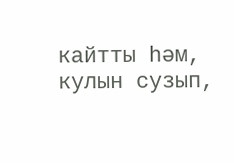кайтты һәм, кулын сузып,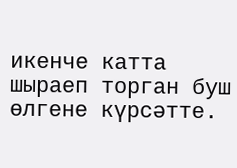икенче катта шыраеп торган буш өлгене күрсәтте.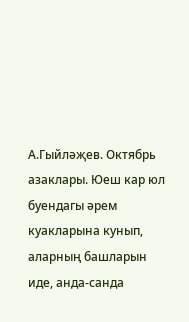А.Гыйләҗев. Октябрь азаклары. Юеш кар юл буендагы әрем куакларына кунып, аларның башларын иде, анда-санда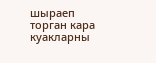шыраеп торган кара куакларны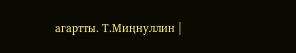агартты. Т.Миңнуллин |